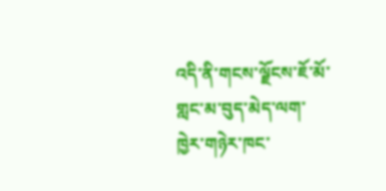འདི་ནི་གངས་ལྗོངས་ཇོ་མོ་གླང་མ་བུད་མེད་ལག་ཁྱེར་གཉེར་ཁང་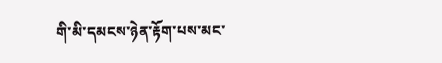གི་མི་དམངས་ཉེན་རྟོག་པས་མང་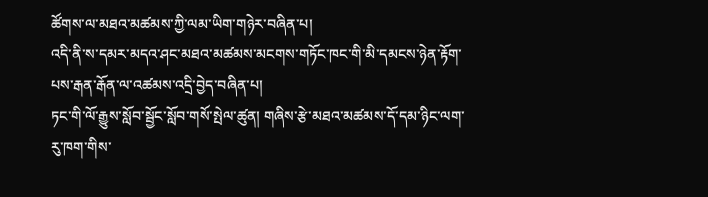ཚོགས་ལ་མཐའ་མཚམས་ཀྱི་ལམ་ཡིག་གཉེར་བཞིན་པ།
འདི་ནི་ས་དམར་མདའ་ཤང་མཐའ་མཚམས་མངགས་གཏོང་ཁང་གི་མི་དམངས་ཉེན་རྟོག་པས་རྒན་རྒོན་ལ་འཚམས་འདྲི་བྱེད་བཞིན་པ།
ཏང་གི་ལོ་རྒྱུས་སློབ་སྦྱོང་སློབ་གསོ་སྤེལ་ཚུན། གཞིས་རྩེ་མཐའ་མཚམས་དོ་དམ་ཉིང་ལག་རུ་ཁག་གིས་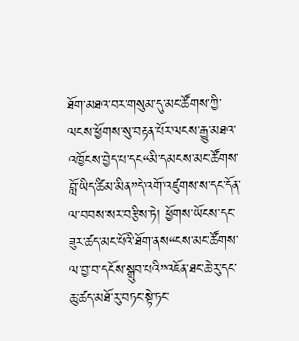ཐོག་མཐའ་བར་གསུམ་དུ་མང་ཚོགས་ཀྱི་ལངས་ཕྱོགས་སུ་བརྟན་པོར་ལངས་རྒྱུ་མཐའ་འཁྱོངས་བྱེད་པ་དང“མི་དམངས་མང་ཚོགས་བློ་ཡིད་ཚིམ་མིན”དེ་འགོ་འཛུགས་ས་དང་དོན་ལ་བབས་སར་བརྩིས་ཏེ། ཕྱོགས་ཡོངས་དང་ཟུར་ཚད་མང་པོའི་ཐོག་ནས“ངས་མང་ཚོགས་ལ་བྱ་བ་དངོས་སྒྲུབ་པའི”འཇོན་ཐང་ཆེ་རུ་དང་ཆུ་ཚད་མཐོ་རུ་བཏང་སྟེ་ཏང་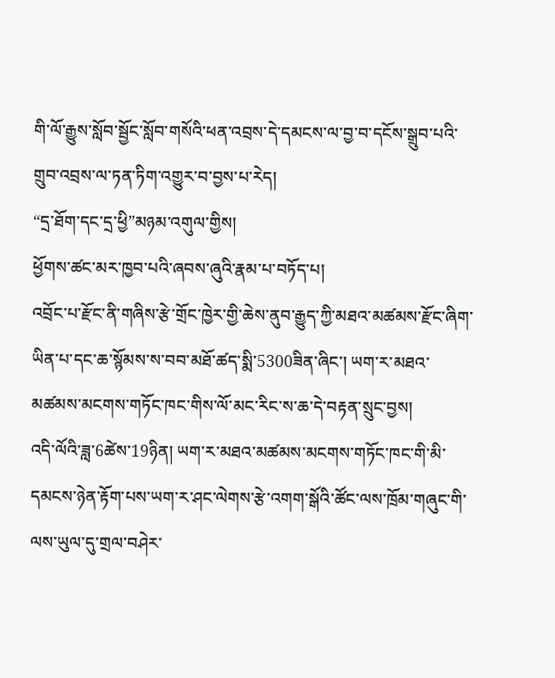གི་ལོ་རྒྱུས་སློབ་སྦྱོང་སློབ་གསོའི་ཕན་འབྲས་དེ་དམངས་ལ་བྱ་བ་དངོས་སྒྲུབ་པའི་གྲུབ་འབྲས་ལ་ཏན་ཏིག་འགྱུར་བ་བྱས་པ་རེད།
“དྲ་ཐོག་དང་དྲ་ཕྱི”མཉམ་འགུལ་གྱིས།
ཕྱོགས་ཚང་མར་ཁྱབ་པའི་ཞབས་ཞུའི་རྣམ་པ་བཏོད་པ།
འབྲོང་པ་རྫོང་ནི་གཞིས་རྩེ་གྲོང་ཁྱེར་གྱི་ཆེས་ནུབ་རྒྱུད་ཀྱི་མཐའ་མཚམས་རྫོང་ཞིག་ཡིན་པ་དང་ཆ་སྙོམས་ས་བབ་མཐོ་ཚད་སྨི་5300ཟིན་ཞིང་། ཡག་ར་མཐའ་མཚམས་མངགས་གཏོང་ཁང་གིས་ལོ་མང་རིང་ས་ཆ་དེ་བརྟན་སྲུང་བྱས།
འདི་ལོའི་ཟླ་6ཚེས་19ཉིན། ཡག་ར་མཐའ་མཚམས་མངགས་གཏོང་ཁང་གི་མི་དམངས་ཉེན་རྟོག་པས་ཡག་ར་ཤང་ལེགས་རྩེ་འགག་སྒོའི་ཚོང་ལས་ཁྲོམ་གཞུང་གི་ལས་ཡུལ་དུ་གྲལ་བཤེར་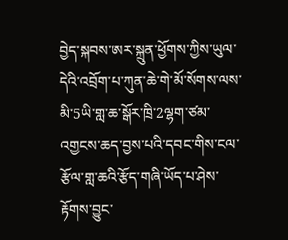བྱེད་སྐབས་ཨར་སྐྲུན་ཕྱོགས་ཀྱིས་ཡུལ་དེའི་འབྲོག་པ་ཀུན་ཆེ་གེ་མོ་སོགས་ལས་མི་5ཡི་གླ་ཆ་སྒོར་ཁྲི་2ལྷག་ཙམ་འགྱངས་ཆད་བྱས་པའི་དབང་གིས་ངལ་རྩོལ་གླ་ཆའི་རྩོད་གཞི་ཡོད་པ་ཤེས་རྟོགས་བྱུང་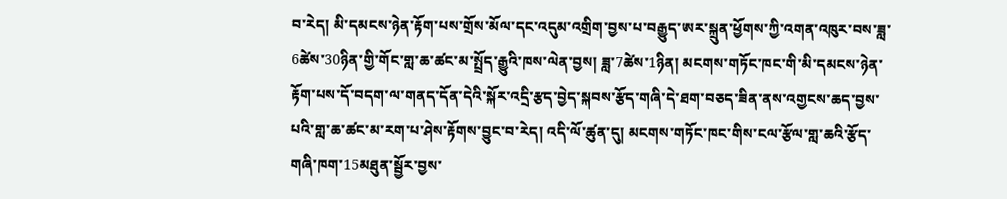བ་རེད། མི་དམངས་ཉེན་རྟོག་པས་གྲོས་མོལ་དང་འདུམ་འགྲིག་བྱས་པ་བརྒྱུད་ཨར་སྐྲུན་ཕྱོགས་ཀྱི་འགན་འཁུར་བས་ཟླ་6ཚེས་30ཉིན་གྱི་གོང་གླ་ཆ་ཚང་མ་སྤྲོད་རྒྱུའི་ཁས་ལེན་བྱས། ཟླ་7ཚེས་1ཉིན། མངགས་གཏོང་ཁང་གི་མི་དམངས་ཉེན་རྟོག་པས་དོ་བདག་ལ་གནད་དོན་དེའི་སྐོར་འདྲི་རྩད་བྱེད་སྐབས་རྩོད་གཞི་དེ་ཐག་བཅད་ཟིན་ནས་འགྱངས་ཆད་བྱས་པའི་གླ་ཆ་ཚང་མ་རག་པ་ཤེས་རྟོགས་བྱུང་བ་རེད། འདི་ལོ་ཚུན་དུ། མངགས་གཏོང་ཁང་གིས་ངལ་རྩོལ་གླ་ཆའི་རྩོད་གཞི་ཁག་15མཐུན་སྦྱོར་བྱས་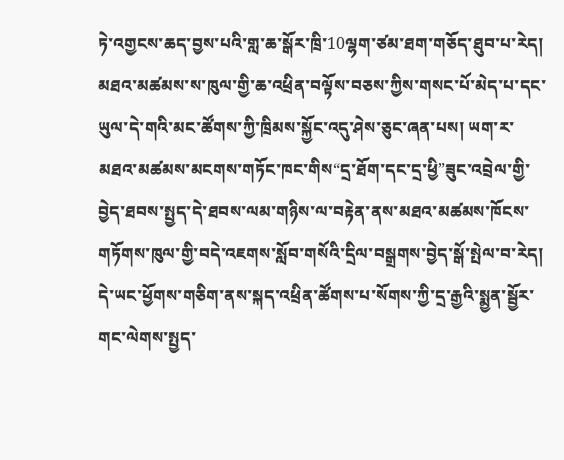ཏེ་འགྱངས་ཆད་བྱས་པའི་གླ་ཆ་སྒོར་ཁྲི་10ལྷག་ཙམ་ཐག་གཅོད་ཐུབ་པ་རེད།
མཐའ་མཚམས་ས་ཁུལ་གྱི་ཆ་འཕྲིན་བལྟོས་བཅས་ཀྱིས་གསང་པོ་མེད་པ་དང་ཡུལ་དེ་གའི་མང་ཚོགས་ཀྱི་ཁྲིམས་སྐྱོང་འདུ་ཤེས་ཅུང་ཞན་པས། ཡག་ར་མཐའ་མཚམས་མངགས་གཏོང་ཁང་གིས“དྲ་ཐོག་དང་དྲ་ཕྱི”ཟུང་འབྲེལ་གྱི་བྱེད་ཐབས་སྤྱད་དེ་ཐབས་ལམ་གཉིས་ལ་བརྟེན་ནས་མཐའ་མཚམས་ཁོངས་གཏོགས་ཁུལ་གྱི་བདེ་འཇགས་སློབ་གསོའི་དྲིལ་བསྒྲགས་བྱེད་སྒོ་སྤེལ་བ་རེད། དེ་ཡང་ཕྱོགས་གཅིག་ནས་སྐད་འཕྲིན་ཚོགས་པ་སོགས་ཀྱི་དྲ་རྒྱའི་སྨྱན་སྦྱོར་གང་ལེགས་སྤྱད་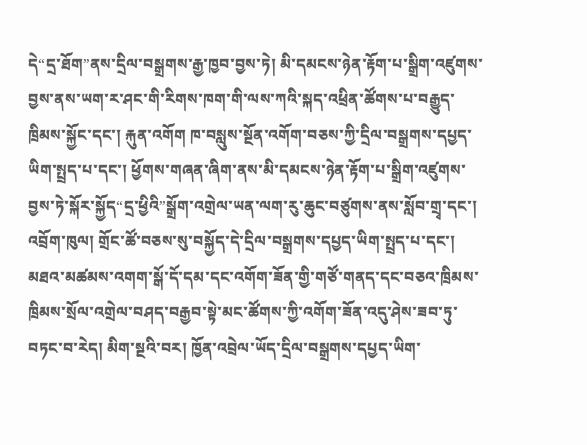དེ“དྲ་ཐོག”ནས་དྲིལ་བསྒྲགས་རྒྱ་ཁྱབ་བྱས་ཏེ། མི་དམངས་ཉེན་རྟོག་པ་སྒྲིག་འཛུགས་བྱས་ནས་ཡག་ར་ཤང་གི་རིགས་ཁག་གི་ལས་ཀའི་སྐད་འཕྲིན་ཚོགས་པ་བརྒྱུད་ཁྲིམས་སྐྱོང་དང་། རྐུན་འགོག ཁ་བསླུས་སྔོན་འགོག་བཅས་ཀྱི་དྲིལ་བསྒྲགས་དཔྱད་ཡིག་སྤྲད་པ་དང་། ཕྱོགས་གཞན་ཞིག་ནས་མི་དམངས་ཉེན་རྟོག་པ་སྒྲིག་འཛུགས་བྱས་ཏེ་སྐོར་སྐྱོད“དྲ་ཕྱིའི”སྒྲོག་འགྲེལ་ཡན་ལག་རུ་ཆུང་བཙུགས་ནས་སློབ་གྲྭ་དང་། འབྲོག་ཁུལ། གྲོང་ཚོ་བཅས་སུ་བསྐྱོད་དེ་དྲིལ་བསྒྲགས་དཔྱད་ཡིག་སྤྲད་པ་དང་། མཐའ་མཚམས་འགག་སྒོ་དོ་དམ་དང་འགོག་ཟོན་གྱི་གཙོ་གནད་དང་བཅའ་ཁྲིམས་ཁྲིམས་སྲོལ་འགྲེལ་བཤད་བརྒྱབ་སྟེ་མང་ཚོགས་ཀྱི་འགོག་ཟོན་འདུ་ཤེས་ཟབ་ཏུ་བཏང་བ་རེད། མིག་སྔའི་བར། ཁྱོན་འབྲེལ་ཡོད་དྲིལ་བསྒྲགས་དཔྱད་ཡིག་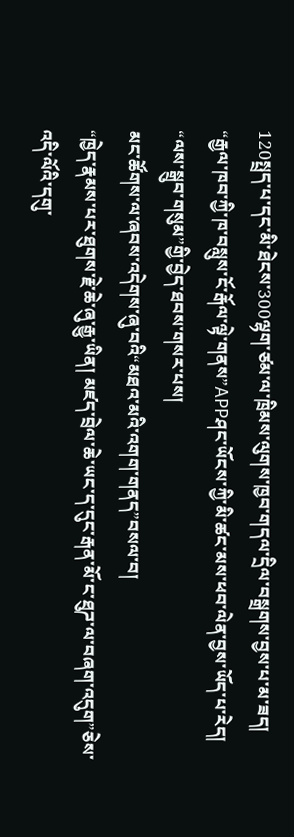120སྤྲད་པ་དང་མི་ཐེངས་300ལྷག་ཙམ་ལ་ཁྲིམས་ལུགས་ཁྱབ་གདལ་དྲིལ་བསྒྲགས་བྱས་པ་མ་ཟད། “རྒྱལ་ཁབ་ཀྱི་ཁ་བསླུས་ངོ་རྒོལ་ལྟེ་གནས”APPཤང་ཡོངས་ཀྱི་མི་ཚང་མས་ཕབ་ལེན་བྱས་ཡོད་པ་རེད།
“ལས་སྒྲུབ་གསུམ”གྱི་བྱེད་ཐབས་གསར་པས།
མང་ཚོགས་ལ་ཞབས་འདེགས་ཞུ་བའི“མཐའ་མའི་འགག་གནད”བསལ་བ།
“ཁྱེད་རྣམས་པར་ཐུགས་རྗེ་ཆེ་ཞུ་རྒྱུ་ཡིན། མཛད་བྲེལ་ཆེ་ཡང་ད་དུང་རྒན་མོ་ང་ཐུཌ་ལ་བཞག་འདུག”ཅེས་འདི་ལོའི་དགུ་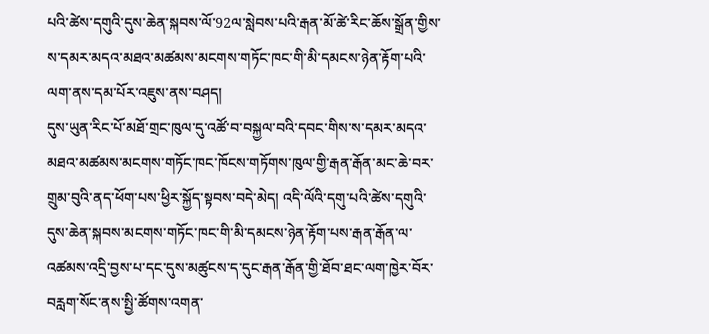པའི་ཚེས་དགུའི་དུས་ཆེན་སྐབས་ལོ་92ལ་སླེབས་པའི་རྒན་མོ་ཚེ་རིང་ཆོས་སྒྲོན་གྱིས་ས་དམར་མདའ་མཐའ་མཚམས་མངགས་གཏོང་ཁང་གི་མི་དམངས་ཉེན་རྟོག་པའི་ལག་ནས་དམ་པོར་འཇུས་ནས་བཤད།
དུས་ཡུན་རིང་པོ་མཐོ་གྲང་ཁུལ་དུ་འཚོ་བ་བསྐྱལ་བའི་དབང་གིས་ས་དམར་མདའ་མཐའ་མཚམས་མངགས་གཏོང་ཁང་ཁོངས་གཏོགས་ཁུལ་གྱི་རྒན་རྒོན་མང་ཆེ་བར་གྲུམ་བུའི་ནད་ཕོག་པས་ཕྱིར་སྐྱོད་སྟབས་བདེ་མེད། འདི་ལོའི་དགུ་པའི་ཚེས་དགུའི་དུས་ཆེན་སྐབས་མངགས་གཏོང་ཁང་གི་མི་དམངས་ཉེན་རྟོག་པས་རྒན་རྒོན་ལ་འཚམས་འདྲི་བྱས་པ་དང་དུས་མཚུངས་ད་དུང་རྒན་རྒོན་གྱི་ཐོབ་ཐང་ལག་ཁྱེར་བོར་བརླག་སོང་ནས་སྤྱི་ཚོགས་འགན་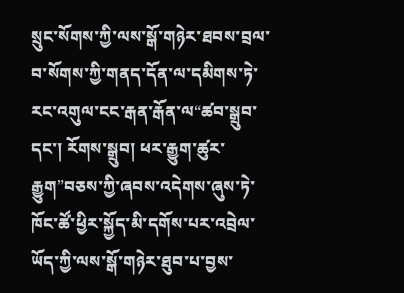སྲུང་སོགས་ཀྱི་ལས་སྒོ་གཉེར་ཐབས་བྲལ་བ་སོགས་ཀྱི་གནད་དོན་ལ་དམིགས་ཏེ་རང་འགུལ་ངང་རྒན་རྒོན་ལ“ཚབ་སྒྲུབ་དང་། རོགས་སྒྲུབ། ཕར་རྒྱུག་ཚུར་རྒྱུག”བཅས་ཀྱི་ཞབས་འདེགས་ཞུས་ཏེ་ཁོང་ཚོ་ཕྱིར་སྐྱོད་མི་དགོས་པར་འབྲེལ་ཡོད་ཀྱི་ལས་སྒོ་གཉེར་ཐུབ་པ་བྱས་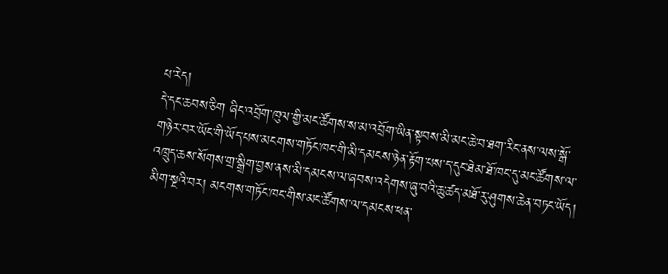པ་རེད།
དེ་དང་ཆབས་ཅིག ཞིང་འབྲོག་ཁུལ་གྱི་མང་ཚོགས་ས་མ་འབྲོག་ཡིན་སྟབས་མི་མང་ཆེ་བ་ཐག་རིང་ནས་ལས་སྒོ་གཉེར་བར་ཡོང་གི་ཡོད་པས་མངགས་གཏོང་ཁང་གི་མི་དམངས་ཉེན་རྟོག་པས་ད་དུང་ཐེམ་ཐོ་ཁང་དུ་མང་ཚོགས་ལ་འཁྲུད་ཆས་སོགས་གྲ་སྒྲིག་བྱས་ནས་མི་དམངས་ལ་ཞབས་འདེགས་ཞུ་བའི་ཆུ་ཚད་མཐོ་རུ་ཤུགས་ཆེན་བཏང་ཡོད།
མིག་སྔའི་བར། མངགས་གཏོང་ཁང་གིས་མང་ཚོགས་ལ་དམངས་ཕན་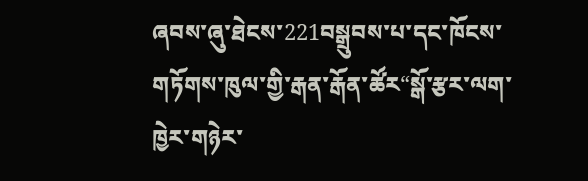ཞབས་ཞུ་ཐེངས་221བསྒྲུབས་པ་དང་ཁོངས་གཏོགས་ཁུལ་གྱི་རྒན་རྒོན་ཚོར“སྒོ་རྩར་ལག་ཁྱེར་གཉེར་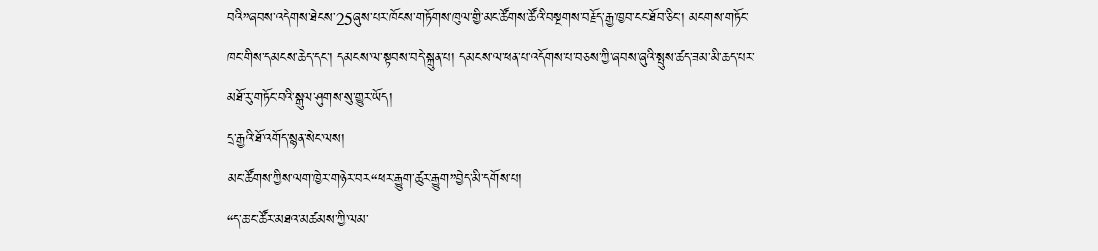བའི”ཞབས་འདེགས་ཐེངས་25ཞུས་པར་ཁོངས་གཏོགས་ཁུལ་གྱི་མང་ཚོགས་ཚོའི་བསྔགས་བརྗོད་རྒྱ་ཁྱབ་ངང་ཐོབ་ཅིང་། མངགས་གཏོང་ཁང་གིས་དམངས་ཆེད་དང་། དམངས་ལ་སྟབས་བདེ་སྐྲུན་པ། དམངས་ལ་ཕན་པ་འདོགས་པ་བཅས་ཀྱི་ཞབས་ཞུའི་སྤུས་ཚད་ཟམ་མི་ཆད་པར་མཐོ་རུ་གཏོང་བའི་སྒུལ་ཤུགས་སུ་གྱུར་ཡོད།
དྲ་རྒྱའི་ཐོ་འགོད་སྙན་སེང་ལས།
མང་ཚོགས་ཀྱིས་ལག་ཁྱེར་གཉེར་བར“ཕར་རྒྱུག་ཚུར་རྒྱུག”བྱེད་མི་དགོས་པ།
“ད་ཆ་ང་ཚོར་མཐའ་མཚམས་ཀྱི་ལམ་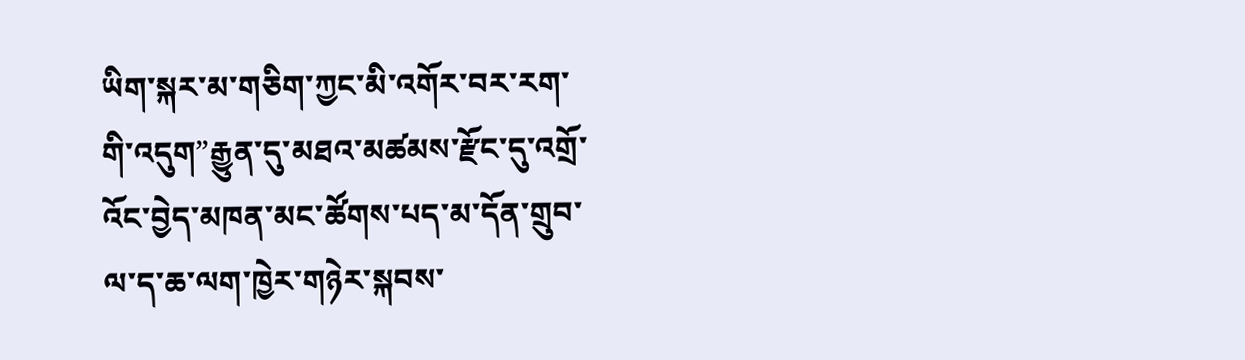ཡིག་སྐར་མ་གཅིག་ཀྱང་མི་འགོར་བར་རག་གི་འདུག”རྒྱུན་དུ་མཐའ་མཚམས་རྫོང་དུ་འགྲོ་འོང་བྱེད་མཁན་མང་ཚོགས་པད་མ་དོན་གྲུབ་ལ་ད་ཆ་ལག་ཁྱེར་གཉེར་སྐབས་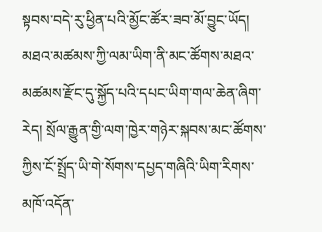སྟབས་བདེ་རུ་ཕྱིན་པའི་མྱོང་ཚོར་ཟབ་མོ་བྱུང་ཡོད།
མཐའ་མཚམས་ཀྱི་ལམ་ཡིག་ནི་མང་ཚོགས་མཐའ་མཚམས་རྫོང་དུ་སྐྱོད་པའི་དཔང་ཡིག་གལ་ཆེན་ཞིག་རེད། སྲོལ་རྒྱུན་གྱི་ལག་ཁྱེར་གཉེར་སྐབས་མང་ཚོགས་ཀྱིས་ངོ་སྤྲོད་ཡི་གེ་སོགས་དཔྱད་གཞིའི་ཡིག་རིགས་མཁོ་འདོན་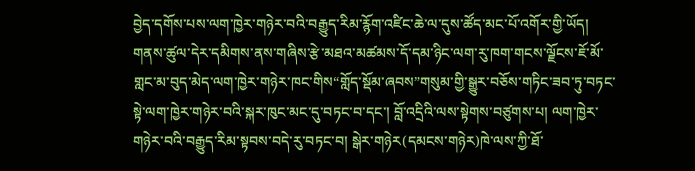བྱེད་དགོས་པས་ལག་ཁྱེར་གཉེར་བའི་བརྒྱུད་རིམ་རྙོག་འཛིང་ཆེ་ལ་དུས་ཚོད་མང་པོ་འགོར་གྱི་ཡོད།
གནས་ཚུལ་དེར་དམིགས་ནས་གཞིས་རྩེ་མཐའ་མཚམས་དོ་དམ་ཉིང་ལག་རུ་ཁག་གངས་ལྗོངས་ཇོ་མོ་གླང་མ་བུད་མེད་ལག་ཁྱེར་གཉེར་ཁང་གིས“གློད་སྡོམ་ཞབས”གསུམ་གྱི་སྒྱུར་བཅོས་གཏིང་ཟབ་ཏུ་བཏང་སྟེ་ལག་ཁྱེར་གཉེར་བའི་སྐར་ཁུང་མང་དུ་བཏང་བ་དང་། བློ་འདྲིའི་ལས་སྟེགས་བཙུགས་པ། ལག་ཁྱེར་གཉེར་བའི་བརྒྱུད་རིམ་སྟབས་བདེ་རུ་བཏང་བ། སྒེར་གཉེར(དམངས་གཉེར)ཁེ་ལས་ཀྱི་ཐོ་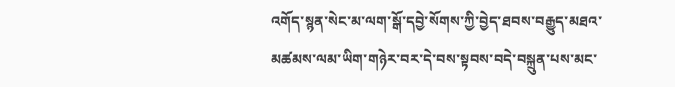འགོད་སྙན་སེང་མ་ལག་སྒོ་དབྱེ་སོགས་ཀྱི་བྱེད་ཐབས་བརྒྱུད་མཐའ་མཚམས་ལམ་ཡིག་གཉེར་བར་དེ་བས་སྟབས་བདེ་བསྐྲུན་པས་མང་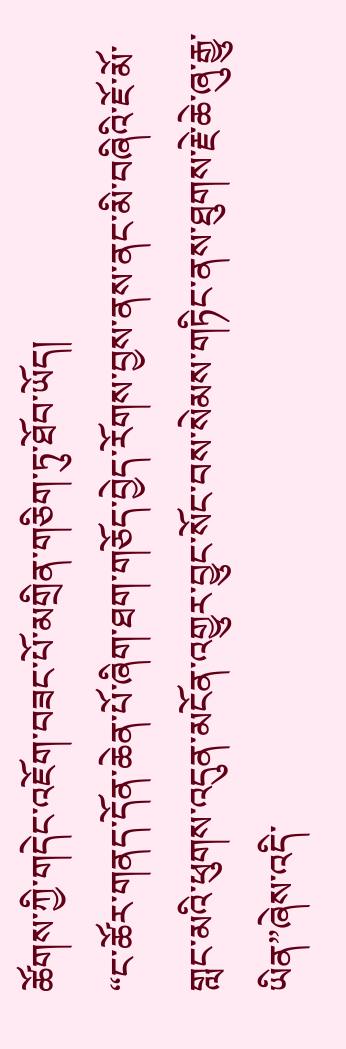ཚོགས་ཀྱི་གདེང་འཇོག་བཟང་པོ་མགྲིན་གཅིག་ཏུ་ཐོབ་ཡོད།
“ང་ཚོར་གནད་དོན་ཆེན་པོ་ཞིག་ཐག་གཅོད་བྱེད་རོགས་བྱས་ནས་ནང་མི་བཞིའི་ཇོ་མོ་གླང་མའི་ཕུགས་འདུན་མངོན་འགྱུར་བྱུང་སོང་བས་སེམས་གཏིང་ནས་ཐུགས་རྗེ་ཆེ་ཞུ་རྒྱུ་ཡིན”ཞེས་འདི་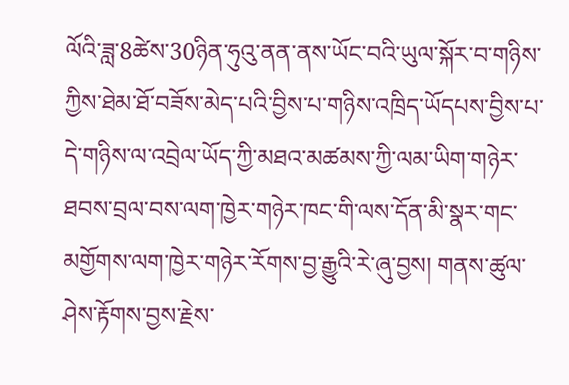ལོའི་ཟླ་8ཚེས་30ཉིན་ཧུའུ་ནན་ནས་ཡོང་བའི་ཡུལ་སྐོར་བ་གཉིས་ཀྱིས་ཐེམ་ཐོ་བཟོས་མེད་པའི་བྱིས་པ་གཉིས་འཁྲིད་ཡོདཔས་བྱིས་པ་དེ་གཉིས་ལ་འབྲེལ་ཡོད་ཀྱི་མཐའ་མཚམས་ཀྱི་ལམ་ཡིག་གཉེར་ཐབས་བྲལ་བས་ལག་ཁྱེར་གཉེར་ཁང་གི་ལས་དོན་མི་སྣར་གང་མགྱོགས་ལག་ཁྱེར་གཉེར་རོགས་བྱ་རྒྱུའི་རེ་ཞུ་བྱས། གནས་ཚུལ་ཤེས་རྟོགས་བྱས་རྗེས་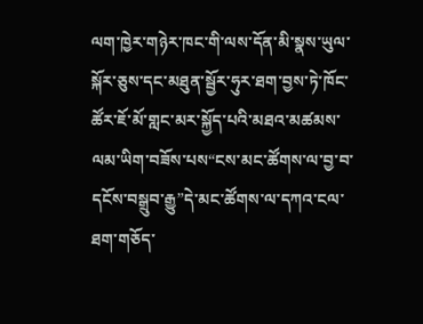ལག་ཁྱེར་གཉེར་ཁང་གི་ལས་དོན་མི་སྣས་ཡུལ་སྐོར་ཅུས་དང་མཐུན་སྦྱོར་ཧུར་ཐག་བྱས་ཏེ་ཁོང་ཚོར་ཇོ་མོ་གླང་མར་སྐྱོད་པའི་མཐའ་མཚམས་ལམ་ཡིག་བཟོས་པས“ངས་མང་ཚོགས་ལ་བྱ་བ་དངོས་བསྒྲུབ་རྒྱུ”དེ་མང་ཚོགས་ལ་དཀའ་ངལ་ཐག་གཅོད་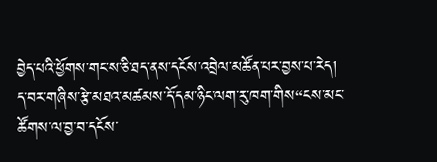བྱེད་པའི་ཕྱོགས་གང་ས་ཅི་ཐད་ནས་དངོས་འབྲེལ་མཚོན་པར་བྱས་པ་རེད།
ད་བར་གཞིས་རྩེ་མཐའ་མཚམས་དོ་དམ་ཉིང་ལག་རུ་ཁག་གིས“ངས་མང་ཚོགས་ལ་བྱ་བ་དངོས་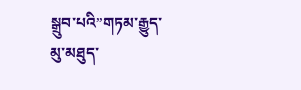སྒྲུབ་པའི”གཏམ་རྒྱུད་མུ་མཐུད་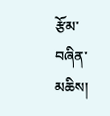རྩོམ་བཞིན་མཆིས།